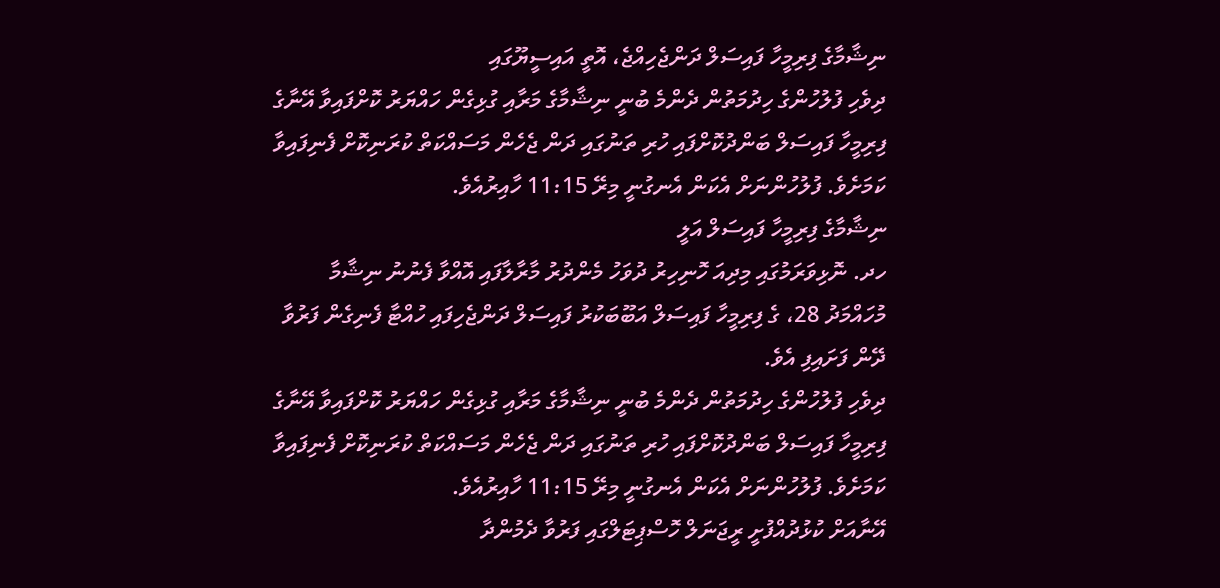ނިޝާމާގެ ފިރިމީހާ ފައިސަލް ދަންޖެހިއްޖެ، އޮތީ އައިސީޔޫގައި
ދިވެހި ފުލުހުންގެ ހިދުމަތުން ދެންމެ ބުނީ ނިޝާމާގެ މަރާއި ގުޅިގެން ހައްޔަރު ކޮށްފައިވާ އޭނާގެ ފިރިމީހާ ފައިސަލް ބަންދުކޮށްފައި ހުރި ތަނުގައި ދަން ޖެހެން މަސައްކަތް ކުރަނިކޮށް ފެނިފައިވާ ކަމަށެވެ. ފުލުހުންނަށް އެކަން އެނގުނީ މިރޭ 11:15 ހާއިރުއެވެ.
ނިޝާމާގެ ފިރިމީހާ ފައިސަލް އަލީ
ހދ. ނޮޅިވަރަމުގައި މިދިއަ ހޮނިހިރު ދުވަހު މެންދުރު މާރާލާފައި އޮއްވާ ފެނުނު ނިޝާމާ މުހައްމަދު 28، ގެ ފިރިމީހާ ފައިސަލް އަބޫބަކުރު ފައިސަލް ދަންޖެހިފައި ހުއްޓާ ފެނިގެން ފަރުވާ ދޭން ފަށައިފި އެވެ.
ދިވެހި ފުލުހުންގެ ހިދުމަތުން ދެންމެ ބުނީ ނިޝާމާގެ މަރާއި ގުޅިގެން ހައްޔަރު ކޮށްފައިވާ އޭނާގެ ފިރިމީހާ ފައިސަލް ބަންދުކޮށްފައި ހުރި ތަނުގައި ދަން ޖެހެން މަސައްކަތް ކުރަނިކޮށް ފެނިފައިވާ ކަމަށެވެ. ފުލުހުންނަށް އެކަން އެނގުނީ މިރޭ 11:15 ހާއިރުއެވެ.
އޭނާއަށް ކުޅުދުއްފުށީ ރީޖަނަލް ހޮސްޕިޓަލްގައި ފަރުވާ ދެމުންދާ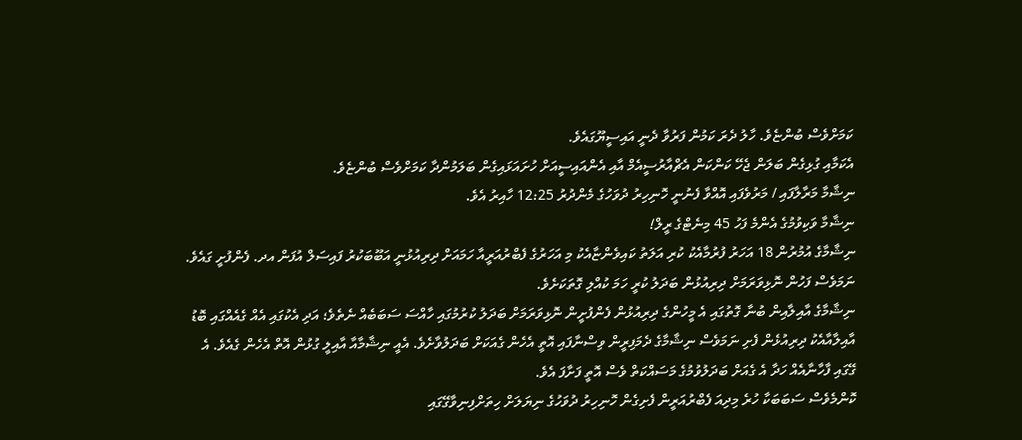ކަމަށްވެސް ބުންޏެވެ. ހާލު ދެރަ ކަމުން ފަރުވާ ދެނީ އައިސީޔޫގައެވެ.
އެކަމާއި ގުޅިގެން ބަލަން ޖެހޭ ކަންކަން އެޗްއާރުސީއެމް އާއި އެންއައިސީއަށް ހުށައަޅައިގެން ބަލަމުންދާ ކަމަށްވެސް ބުންޏެވެ.
ނިޝާމާ މަރާލާފައި / މަރުވެފައި އޮއްވާ ފެނުނީ ހޮނިހިރު ދުވަހުގެ މެންދުރު 12:25 ހާއިރު އެވެ.
ނިޝާމާ ވަކިވުމުގެ އެންމެ ފަހު 45 މިނެޓްގެ ރީލް!
ނިޝާމާގެ އުމުރުން 18 އަހަރު ފުރުމާއެކު ކުރި އަލަތު ކައިވެންޏާއެކު މި އަހަރުގެ ފެބްރުއަރީއާ ހަމައަށް ދިރިއުޅުނީ އަބޫބަކުރު ފައިސަލް އުފަން އދ. ފެންފުށީ ގައެވެ. ނަމަވެސް ފަހުން ނޮޅިވަރަމަށް ދިރިއުޅުން ބަދަލު ކުރީ ހަމަ ކުއްލި ގޮތަކަށެވެ.
ނިޝާމާގެ އާއިލާއިން ބުނާ ގޮތުގައި އެ މީހުންގެ ދިރިއުޅުން ފެންފުށީން ނޮޅިވަރަމަށް ބަދަލު ކުރުމުގައި ހާއްސަ ސަބަބެއް ނެތެވެ؛ އަދި އެކުގައި އެއް ގެއެއްގައި ބޮޑު އާއިލާއާއެކު ދިރިއުޅެން ފެށި ނަމަވެސް ނިޝާމާގެ ދެމަފިރީން ވިސްނާފައި އޮތީ އެހެން ގެއަކަށް ބަދަލުވާށެވެ. އެއީ ނިޝާމާއާ އާއިލީ ގުޅުން އޮތް އެހެން ގެއެވެ. އެ ގޭގައި ފާހާނާއެއް ހަދާ އެ ގެއަށް ބަދަލުވުމުގެ މަސައްކަތް ވެސް އޮތީ ފަށާފަ އެވެ.
ކޮންމެވެސް ސަބަބަކާ ހުރެ މިދިއަ ފެބްރުއަރީން ފެށިގެން ހޮނިހިރު ދުވަހުގެ ނިޔަލަށް ހިތަށްފިނިވާގޭގައި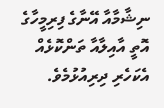ނިޝާމާއާ އޭނާގެ ފިރިމީހާގެ އޮތީ އާއިލާއާ ތަންކޮޅެއް އެކަހެރި ދިރިއުޅުމެވެ.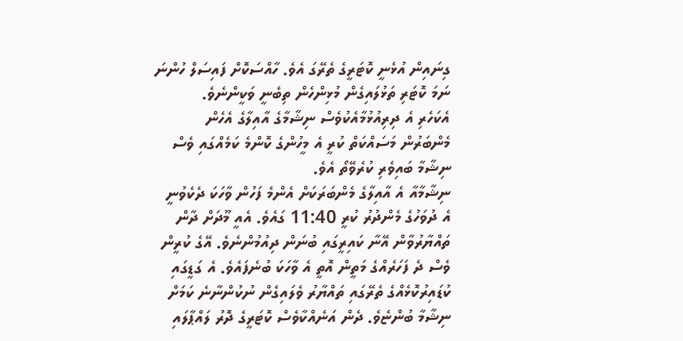ގިނައިން އުޅެނީ ކޮޓަރީގެ ތެރޭގަ އެވެ. ހާއްސަކޮށް ފައިސަލް ހުންނަ ނަމަ ކޮޓަރި ތަޅުލައިގެން މުޅިންހެން ތިބެނީ ވަކީންނެވެ.
އެކަހެރި އެ ދިރިއުޅުމާއެކުވެސް ނިޝާމާގެ އާއިލާގެ އެހެން މެންބަރުން މަސައްކަތް ކުރީ އެ މީހުންގެ ކޮންމެ ކަމެއްގައި ވެސް ނިޝާމާ ބައިވެރި ކުރެވޭތޯ އެވެ.
ނިޝާމާއާ އެ އާއިލާގެ މެންބަރަކަށް އެންމެ ފަހުން ވާހަކަ ދެކެވުނީ އެ ދުވަހުގެ މެންދުރު ކުރީ 11:40 ގައެވެ. އެއީ މޫދަށް ދާން ތައްޔާރުވާން އޭނާ ކައިރީގައި ބުނަން ދިއުމުންނެވެ. އޭގެ ކުރީން ވެސް ދެ ފަހަރެއްގެ މަތީން އޮތީ އެ ވާހަކަ ބުނެފައެވެ. އެ ގަޑީގައި ކުޑައިރުކޮޅެއްގެ ތެރޭގައި ތައްޔާރު ވެލައިގެން ނުކުންނާނެ ކަމަށް ނިޝާމާ ބުންޏެވެ. ދެން އަނެއްކާވެސް ކޮޓަރީގެ ދޮރު ލައްޕާލައި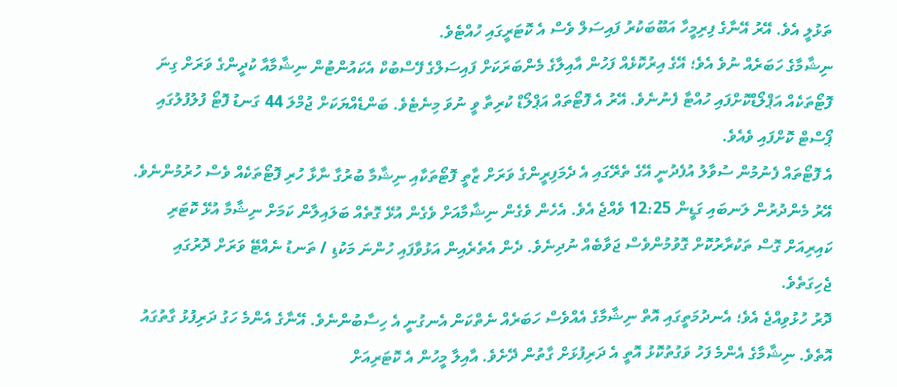ތަޅުލީ އެވެ. އޭރު އޭނާގެ ފިރިމީހާ އަބޫބަކުރު ފައިސަލް ވެސް އެ ކޮޓަރީގައި ހުއްޓެވެ.
ނިޝާމާގެ ހަބަރެއް ނުވެ އެވެ؛ އޭގެ އިރުކޮޅެއް ފަހުން އާއިލާގެ މެންބަރަކަށް ފައިސަލްގެ ފޭސްބުކް އެކައުންޓުން ނިޝާމާއާ ކުދީންގެ ވަރަށް ގިނަ ފޮޓޯތަކެއް އަޕްލޯޑްކޮށްފައި ހުއްޓާ ފެނުނެވެ. އޭރު އެ ފޮޓޯތައް އަޕްލޯޑް ކުރިތާ ވީ ނުވަ މިނެޓެވެ. ބަންޑެއްޔަކަށް ޖުމްލަ 44 ގަނޑު ފޮޓޯ ފުލުފުލުގައި ޕޯސްޓް ކޮށްފައި ވެއެވެ.
އެ ފޮޓޯތައް ފެނުމުން ސުވާލު އުފެދުނީ އޭގެ ތެރޭގައި އެ ދެމަފިރީންގެ ވަރަށް ޒާތީ ފޮޓޯތަކާއި ނިޝާމާ ބުރުގާ ނާޅާ ހުރި ފޮޓޯތަކެއް ވެސް ހުރުމުންނެވެ. އޭރު މެންދުރުން ލަނބައި ގަޑީން 12:25 ވެއްޖެ އެވެ. އެހެން ވެގެން ނިޝާމާއަށް ވެގެން އުޅޭ ގޮތެއް ބަލައިލާން ކަމަށް ނިޝާމާ އުޅޭ ކޮޓަރި ކައިރިއަށް ގޮސް ތަކުރާރުކޮށް ގޮވުމުންވެސް ޖަވާބެއް ނުދިނެވެ. ދެން އެތެރެއިން އަޅުވާފައި ހުންނަ މަކުޑި / ތަނޑު ނެއްޓޭ ވަރަށް ދޮރުގައި ޖެހިގަތެވެ.
ދޮރު ހުޅުވިއްޖެ އެވެ؛ އެނދުމަތީގައި އޮތް ނިޝާމާގެ އެއްވެސް ހަބަރެއް ނެތްކަން އެނގުނީ އެ ހިސާބުންނެވެ. އޭނާގެ އެންމެ ހަގު ދަރިފުޅު ގާތުގައު އޮތެވެ. ނިޝާމާގެ އެންމެ ފަހު ވަގުތުކޮޅު އޮތީ އެ ދަރިފުޅަށް ގާތުން ދޭށެވެ. އާއިލާ މީހުން އެ ކޮޓަރިއަށް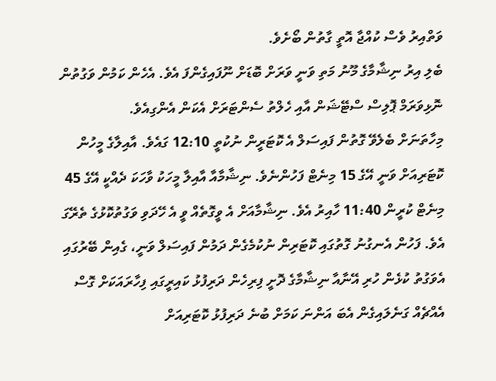ވަތްއިރު ވެސް ކުއްޖާ އޮތީ ގާތުން ބޯށެވެ.
ބެލި އިރު ނިޝާމާގެ މޫނު މަތި ވަނީ ވަރަށް ބޮޑަށް ނޫފައިގެންފަ އެވެ. އެހެން ކަމުން ވަގުތުން ނޮޅިވަރަމް ޕޮލިސް ސްޓޭޝަން އާއި ހެލްތު ސެންޓަރަށް އެކަން އެންގިއެވެ.
މިހާތަނަށް ބެލެވޭ ގޮތުން ފައިސަލް އެ ކޮޓަރީން ނުކުތީ 12:10 ގައެވެ. އާއިލާގެ މީހުން ކޮޓަރިއަށް ވަނީ އޭގެ 15 މިނެޓް ފަހުންނެވެ. ނިޝާމާއާ އާއިލާ މީހަކު ވާހަކަ ދެއްކީ އޭގެ 45 މިނެޓް ކުރީން 11:40 ހާއިރު އެވެ. ނިޝާމާއަށް އެ ވީގޮތެއް ވީ އެ ހޭދަވި ވަގުތުކޮޅުގެ ތެރޭގަ އެވެ. ފަހުން އެނގުނު ގޮތުގައި ކޮޓަރިން ނުކުމެގެން ދަމުން ފައިސަލް ވަނީ، ގެއިން ބޭރުގައި އެވަގުތު ކުޅެން ހުރި އޭނާއާ ނިޝާމާގެ ދޮށީ ފިރިހެން ދަރިފުޅު ކައިރީގައި ފިހާރައަކަށް ގޮސް އެއްޗެއް ގަނެލައިގެން އެބަ އަންނަ ކަމަށް ބުނެ ދަރިފުޅު ކޮޓަރިއަށް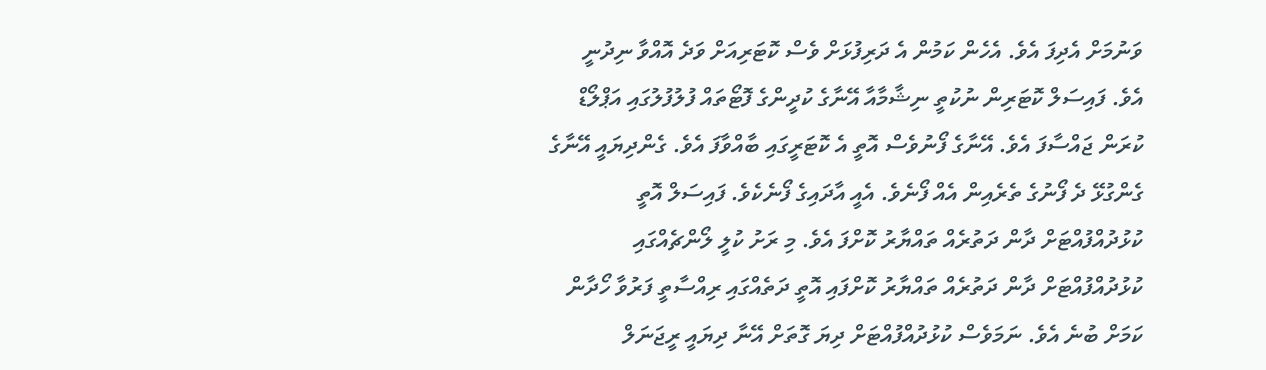ވަނުމަށް އެދިފަ އެވެ. އެހެން ކަމުން އެ ދަރިފުޅަށް ވެސް ކޮޓަރިއަށް ވަދެ އޮއްވާ ނިދުނީ އެވެ. ފައިސަލް ކޮޓަރިން ނުކުތީ ނިޝާމާއާ އޭނާގެ ކުދީންގެ ފޮޓޯތައް ފުލުފުލުގައި އަޕްލޯޑް ކުރަން ޖައްސާފަ އެވެ. އޭނާގެ ފޯނުވެސް އޮތީ އެ ކޮޓަރީގައި ބާއްވާފަ އެވެ. ގެންދިޔައީ އޭނާގެ ގެންގުޅޭ ދެ ފޯނުގެ ތެރެއިން އެއް ފޯނެވެ. އެއީ އާދައިގެ ފޯނެކެވެ. ފައިސަލް އޮތީ ކުޅުދުއްފުއްޓަށް ދާން ދަތުރެއް ތައްޔާރު ކޮށްފަ އެވެ. މި ރަށު ކުލީ ލޯންޗެއްގައި ކުޅުދުއްފުއްޓަށް ދާން ދަތުރެއް ތައްޔާރު ކޮށްފައި އޮތީ ދަތެއްގައި ރިއްސާތީ ފަރުވާ ހޯދާން ކަމަށް ބުނެ އެވެ. ނަމަވެސް ކުޅުދުއްފުއްޓަށް ދިޔަ ގޮތަށް އޭނާ ދިޔައީ ރީޖަނަލް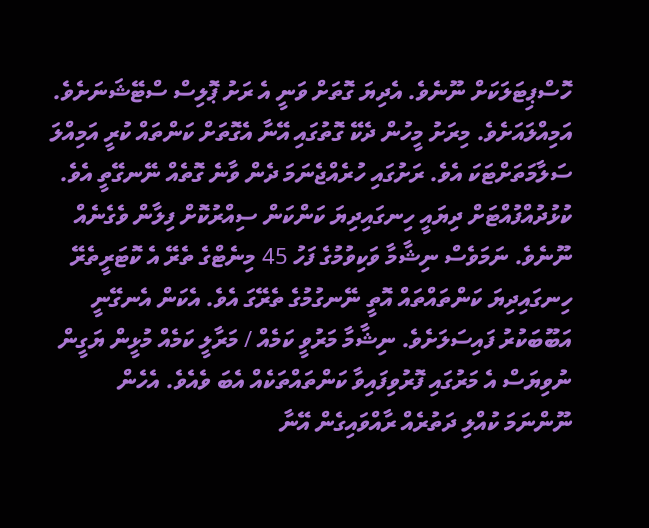ހޮސްޕިޓަލަކަށް ނޫނެވެ. އެދިޔަ ގޮތަށް ވަނީ އެ ރަށު ޕޮލިސް ސްޓޭޝަނަށެވެ. އަމިއްލައަށެވެ. މިރަށު މީހުން ދެކޭ ގޮތުގައި އޭނާ އެގޮތަށް ކަންތައް ކުރީ އަމިއްލަ ސަލާމަތަށްޓަކަ އެވެ. ރަށުގައި ހުރެއްޖެނަމަ ދެން ވާނެ ގޮތެއް ނޭނގޭތީ އެވެ. ކުޅުދުއްފުއްޓަށް ދިޔައީ ހިނގައިދިޔަ ކަންކަން ސިއްރުކޮށް ފިލާން ވެގެނެއް ނޫނެވެ. ނަމަވެސް ނިޝާމާ ވަކިވުމުގެ ފަހު 45 މިނެޓްގެ ތެރޭ އެ ކޮޓަރީތެރޭ ހިނގައިދިޔަ ކަންތައްތައް އޮތީ ނޭނގުމުގެ ތެރޭގަ އެވެ. އެކަން އެނގޭނީ އަބޫބަކުރު ފައިސަލަށެވެ. ނިޝާމާ މަރުވީ ކަމެއް / މަރާލީ ކަމެއް މުޅީން ޔަގީން ނުވިޔަސް އެ މަރުގައި ފޮރުވިފައިވާ ކަންތައްތަކެއް އެބަ ވެއެވެ. އެހެން ނޫންނަމަ ކުއްލި ދަތުރެއް ރާއްވައިގެން އޭނާ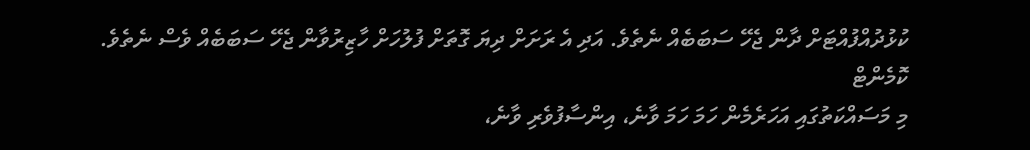ކުޅުދުއްފުއްޓަށް ދާން ޖެހޭ ސަބަބެއް ނެތެވެ. އަދި އެ ރަށަށް ދިޔަ ގޮތަށް ފުލުހަށް ހާޒިރުވާން ޖެހޭ ސަބަބެއް ވެސް ނެތެވެ.
ކޮމެންޓް
މި މަސައްކަތުގައި އަހަރެމެން ހަމަ ހަމަ ވާނެ، އިންސާފުވެރި ވާނެ،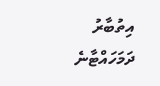އިތުބާރު ދަމަހައްޓާނެ